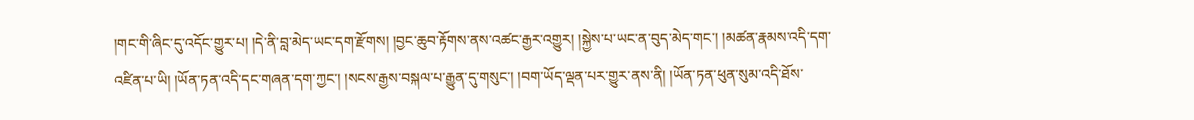།གང་གི་ཞིང་དུ་འདོང་གྱུར་པ། །དེ་ནི་བླ་མེད་ཡང་དག་རྫོགས། །བྱང་ཆུབ་རྟོགས་ནས་འཚང་རྒྱར་འགྱུར། །སྐྱེས་པ་ཡང་ན་བུད་མེད་གང་། །མཚན་རྣམས་འདི་དག་འཛིན་པ་ཡི། །ཡོན་ཏན་འདི་དང་གཞན་དག་ཀྱང་། །སངས་རྒྱས་བསྐལ་པ་རྒྱུན་དུ་གསུང་། །བག་ཡོད་ལྡན་པར་གྱུར་ནས་ནི། །ཡོན་ཏན་ཕུན་སུམ་འདི་ཐོས་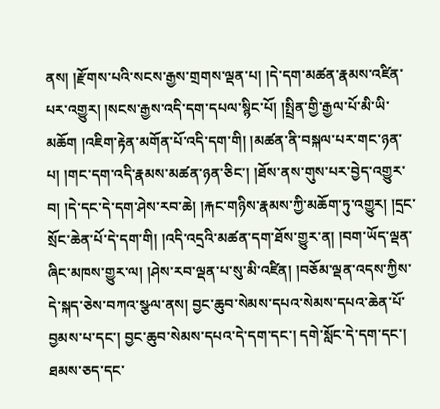ནས། །རྫོགས་པའི་སངས་རྒྱས་གྲགས་ལྡན་པ། །དེ་དག་མཚན་རྣམས་འཛིན་པར་འགྱུར། །སངས་རྒྱས་འདི་དག་དཔལ་སྙིང་པོ། །སྤྲིན་གྱི་རྒྱལ་པོ་མི་ཡི་མཆོག །འཇིག་རྟེན་མགོན་པོ་འདི་དག་གི། །མཚན་ནི་བསྐལ་པར་གང་ཉན་པ། །གང་དག་འདི་རྣམས་མཚན་ཉན་ཅིང་། །ཐོས་ནས་གུས་པར་བྱེད་འགྱུར་བ། །དེ་དང་དེ་དག་ཤེས་རབ་ཆེ། །རྐང་གཉིས་རྣམས་ཀྱི་མཆོག་ཏུ་འགྱུར། །དྲང་སྲོང་ཆེན་པོ་དེ་དག་གི། །འདི་འདྲའི་མཚན་དག་ཐོས་གྱུར་ན། །བག་ཡོད་ལྡན་ཞིང་མཁས་གྱུར་ལ། །ཤེས་རབ་ལྡན་པ་སུ་མི་འཛིན། །བཅོམ་ལྡན་འདས་ཀྱིས་དེ་སྐད་ཅེས་བཀའ་སྩལ་ནས། བྱང་ཆུབ་སེམས་དཔའ་སེམས་དཔའ་ཆེན་པོ་བྱམས་པ་དང་། བྱང་ཆུབ་སེམས་དཔའ་དེ་དག་དང་། དགེ་སློང་དེ་དག་དང་། ཐམས་ཅད་དང་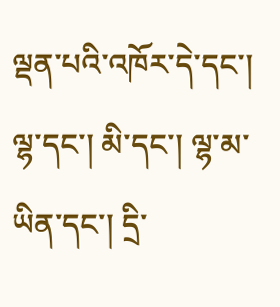ལྡན་པའི་འཁོར་དེ་དང་། ལྷ་དང་། མི་དང་། ལྷ་མ་ཡིན་དང་། དྲི་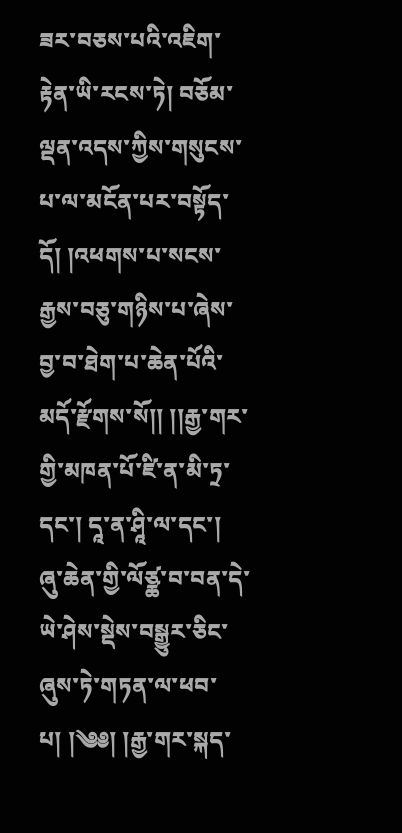ཟར་བཅས་པའི་འཇིག་རྟེན་ཡི་རངས་ཏེ། བཅོམ་ལྡན་འདས་ཀྱིས་གསུངས་པ་ལ་མངོན་པར་བསྟོད་དོ། །འཕགས་པ་སངས་རྒྱས་བཅུ་གཉིས་པ་ཞེས་བྱ་བ་ཐེག་པ་ཆེན་པོའི་མདོ་རྫོགས་སོ།། །།རྒྱ་གར་གྱི་མཁན་པོ་ཛི་ན་མི་ཏྲ་དང་། དཱ་ན་ཤཱི་ལ་དང་། ཞུ་ཆེན་གྱི་ལོཙྪ་བ་བན་དེ་ཡེ་ཤེས་སྡེས་བསྒྱུར་ཅིང་ཞུས་ཏེ་གཏན་ལ་ཕབ་པ། །༄༅། །རྒྱ་གར་སྐད་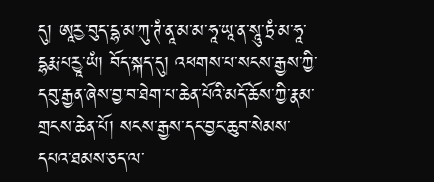དུ། ཨཱརྱ་བུད་དྷ་མ་ཀུ་ཊཾ་ནཱ་མ་མ་ཧཱ་ཡཱ་ན་སཱུ་ཏྲཾ་མ་ཧཱ་དྷརྨ་པརྱཱ་ཡཾ། བོད་སྐད་དུ། འཕགས་པ་སངས་རྒྱས་ཀྱི་དབུ་རྒྱན་ཞེས་བྱ་བ་ཐེག་པ་ཆེན་པོའི་མདོ་ཆོས་ཀྱི་རྣམ་གྲངས་ཆེན་པོ། སངས་རྒྱས་དང་བྱང་ཆུབ་སེམས་དཔའ་ཐམས་ཅད་ལ་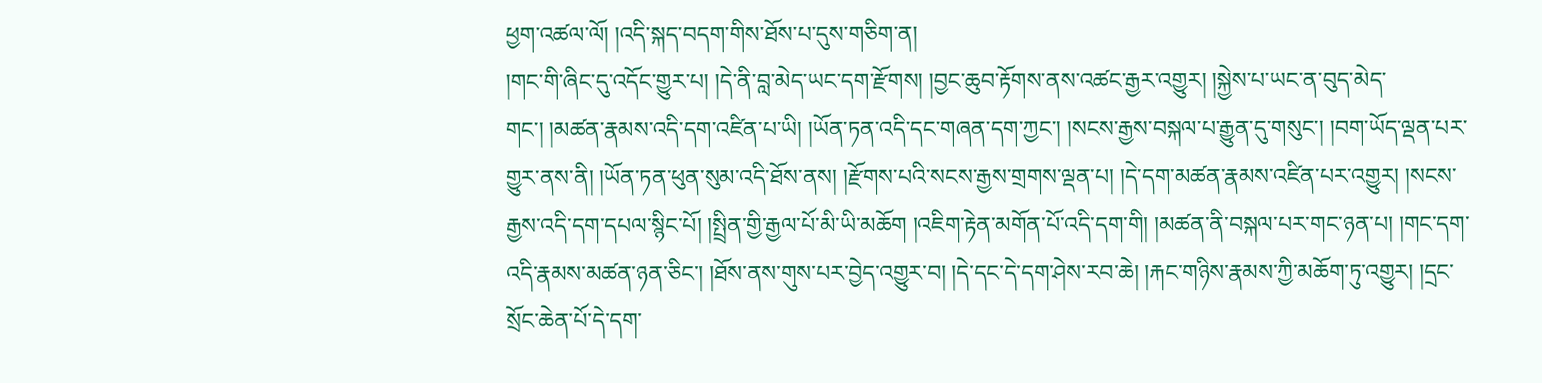ཕྱག་འཚལ་ལོ། །འདི་སྐད་བདག་གིས་ཐོས་པ་དུས་གཅིག་ན།
།གང་གི་ཞིང་དུ་འདོང་གྱུར་པ། །དེ་ནི་བླ་མེད་ཡང་དག་རྫོགས། །བྱང་ཆུབ་རྟོགས་ནས་འཚང་རྒྱར་འགྱུར། །སྐྱེས་པ་ཡང་ན་བུད་མེད་གང་། །མཚན་རྣམས་འདི་དག་འཛིན་པ་ཡི། །ཡོན་ཏན་འདི་དང་གཞན་དག་ཀྱང་། །སངས་རྒྱས་བསྐལ་པ་རྒྱུན་དུ་གསུང་། །བག་ཡོད་ལྡན་པར་གྱུར་ནས་ནི། །ཡོན་ཏན་ཕུན་སུམ་འདི་ཐོས་ནས། །རྫོགས་པའི་སངས་རྒྱས་གྲགས་ལྡན་པ། །དེ་དག་མཚན་རྣམས་འཛིན་པར་འགྱུར། །སངས་རྒྱས་འདི་དག་དཔལ་སྙིང་པོ། །སྤྲིན་གྱི་རྒྱལ་པོ་མི་ཡི་མཆོག །འཇིག་རྟེན་མགོན་པོ་འདི་དག་གི། །མཚན་ནི་བསྐལ་པར་གང་ཉན་པ། །གང་དག་འདི་རྣམས་མཚན་ཉན་ཅིང་། །ཐོས་ནས་གུས་པར་བྱེད་འགྱུར་བ། །དེ་དང་དེ་དག་ཤེས་རབ་ཆེ། །རྐང་གཉིས་རྣམས་ཀྱི་མཆོག་ཏུ་འགྱུར། །དྲང་སྲོང་ཆེན་པོ་དེ་དག་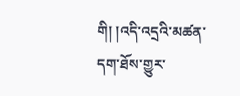གི། །འདི་འདྲའི་མཚན་དག་ཐོས་གྱུར་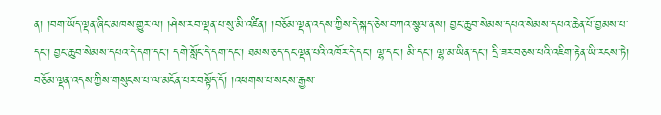ན། །བག་ཡོད་ལྡན་ཞིང་མཁས་གྱུར་ལ། །ཤེས་རབ་ལྡན་པ་སུ་མི་འཛིན། །བཅོམ་ལྡན་འདས་ཀྱིས་དེ་སྐད་ཅེས་བཀའ་སྩལ་ནས། བྱང་ཆུབ་སེམས་དཔའ་སེམས་དཔའ་ཆེན་པོ་བྱམས་པ་དང་། བྱང་ཆུབ་སེམས་དཔའ་དེ་དག་དང་། དགེ་སློང་དེ་དག་དང་། ཐམས་ཅད་དང་ལྡན་པའི་འཁོར་དེ་དང་། ལྷ་དང་། མི་དང་། ལྷ་མ་ཡིན་དང་། དྲི་ཟར་བཅས་པའི་འཇིག་རྟེན་ཡི་རངས་ཏེ། བཅོམ་ལྡན་འདས་ཀྱིས་གསུངས་པ་ལ་མངོན་པར་བསྟོད་དོ། །འཕགས་པ་སངས་རྒྱས་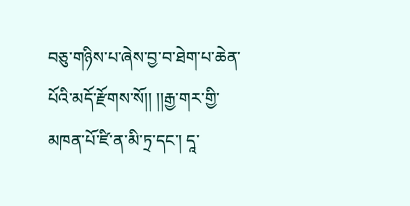བཅུ་གཉིས་པ་ཞེས་བྱ་བ་ཐེག་པ་ཆེན་པོའི་མདོ་རྫོགས་སོ།། །།རྒྱ་གར་གྱི་མཁན་པོ་ཛི་ན་མི་ཏྲ་དང་། དཱ་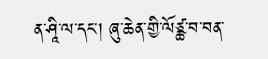ན་ཤཱི་ལ་དང་། ཞུ་ཆེན་གྱི་ལོཙྪ་བ་བན་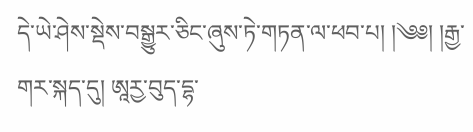དེ་ཡེ་ཤེས་སྡེས་བསྒྱུར་ཅིང་ཞུས་ཏེ་གཏན་ལ་ཕབ་པ། །༄༅། །རྒྱ་གར་སྐད་དུ། ཨཱརྱ་བུད་དྷ་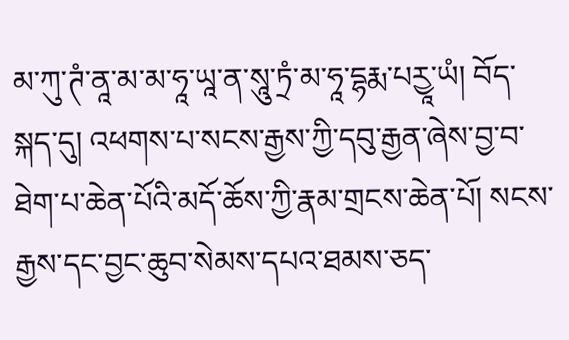མ་ཀུ་ཊཾ་ནཱ་མ་མ་ཧཱ་ཡཱ་ན་སཱུ་ཏྲཾ་མ་ཧཱ་དྷརྨ་པརྱཱ་ཡཾ། བོད་སྐད་དུ། འཕགས་པ་སངས་རྒྱས་ཀྱི་དབུ་རྒྱན་ཞེས་བྱ་བ་ཐེག་པ་ཆེན་པོའི་མདོ་ཆོས་ཀྱི་རྣམ་གྲངས་ཆེན་པོ། སངས་རྒྱས་དང་བྱང་ཆུབ་སེམས་དཔའ་ཐམས་ཅད་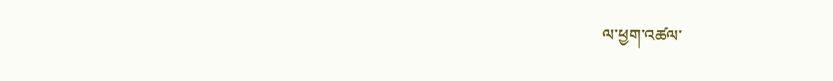ལ་ཕྱག་འཚལ་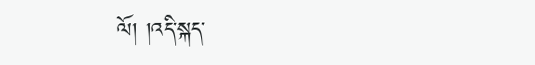ལོ། །འདི་སྐད་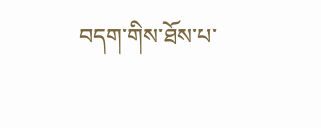བདག་གིས་ཐོས་པ་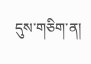དུས་གཅིག་ན།